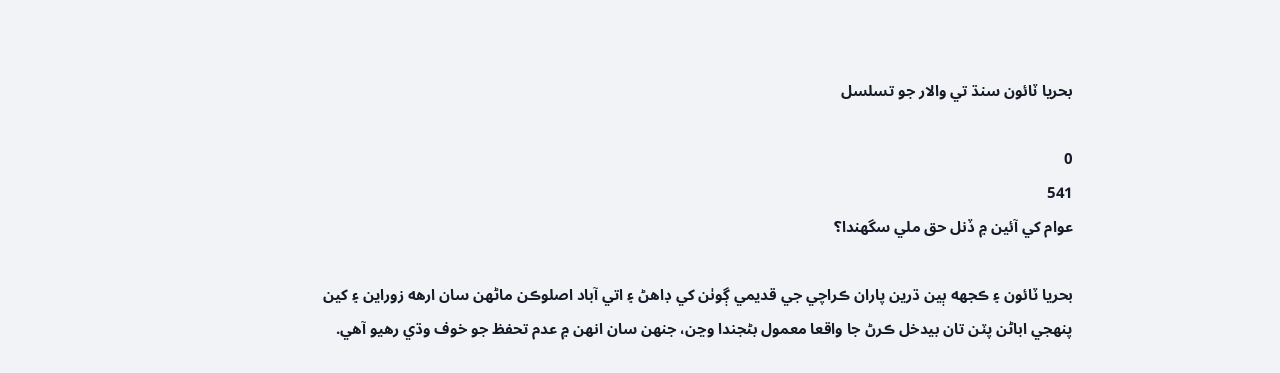بحريا ٽائون سنڌ تي والار جو تسلسل

0
541
عوام کي آئين ۾ ڏنل حق ملي سگهندا؟

بحريا ٽائون ۽ ڪجھه ٻين ڌرين پاران ڪراچي جي قديمي ڳوٺن کي ڊاهڻ ۽ اتي آباد اصلوڪن ماڻھن سان ارھه زوراين ۽ کين پنھجي اباڻن پٽن تان بيدخل ڪرڻ جا واقعا معمول بڻجندا وڃن، جنھن سان انھن ۾ عدم تحفظ جو خوف وڌي رھيو آھي.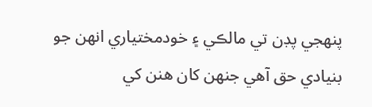پنھجي پڊن تي مالڪي ۽ خودمختياري انھن جو بنيادي حق آھي جنھن کان ھنن کي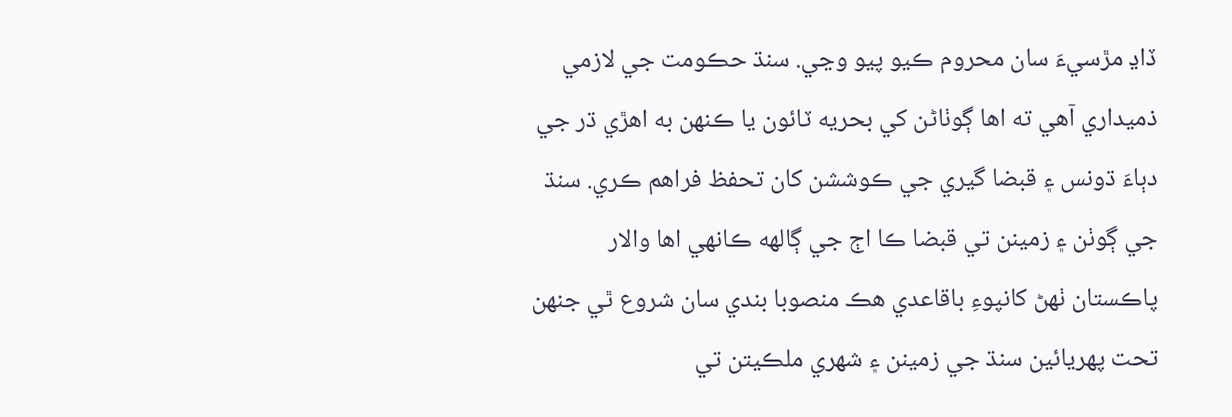ڏاڍ مڙسيءَ سان محروم ڪيو پيو وڃي. سنڌ حڪومت جي لازمي ذميداري آھي ته اھا ڳوٺاڻن کي بحريه ٽائون يا ڪنھن به اھڙي ڌر جي دٻاءَ ڌونس ۽ قبضا گيري جي ڪوششن کان تحفظ فراھم ڪري. سنڌ جي ڳوٺن ۽ زمينن تي قبضا ڪا اڄ جي ڳالھه ڪانھي اھا والار پاڪستان ٺھڻ کانپوءِ باقاعدي ھڪ منصوبا بندي سان شروع ٿي جنھن تحت پھريائين سنڌ جي زمينن ۽ شھري ملڪيتن تي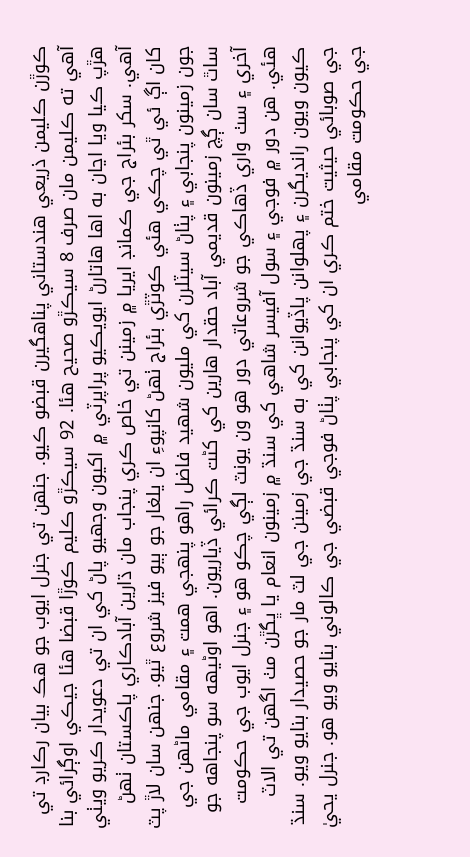ڪوڙن ڪليمن ذريعي ھندستاني پناھگيرن قبضو ڪيو. جنھن تي جنرل ايوب جو ھڪ بيان رڪارڊ تي آھي ته ڪليمن مان صرف 8 سيڪڙو صحيح ھئا. 92 سيڪڙو ڪليم ڪوڙا قبضا ھئا جيڪي اوڳرائي بنا ھڙپ ڪيا ويا اڃان به اھا ھاتارڻ ايويڪيو پراپرٽي ۾ اکيون وجھيو پاڻ کي ان تي دعويدار ڪريو ويٺي آھي. سکر بئراج جي ڪمانڊ ايريا ۾ زمينن تي خاص ڪري پنجاب مان ڌارين آبادڪاري پاڪستان ٺھڻ کان اڳ ئي ٿي چڪي ھئي ڪوٽڙي بئراج ٺھڻ کانپوءِ ان يلغار جو ٻيو فيز شروع ٿيو. جنھن سان لاڙ پٽ جون زمينون پنجابي ۽ پٺاڻ سيٽلرن کي مليون شھيد فاضل راھو پنھجي ھمت ۽ مقامي ماڻھن جي ساٿ سان ڳچ زمينون قديمي آباد حقدار ھارين کي کڻت ڪرائي ڏياريون. اھو اوڻيھه سو پنجاهه جو آخري ۽ سٺ واري ڏهاڪي جو شروعاتي دور ھو ون يونٽ لڳي چڪو ھو ۽ جنرل ايوب جي حڪومت ھئي. ھن دور ۾ فوجي ۽ سول آفيسر شاھي کي سنڌ ۾ زمينون انعام يا ڀگڙن مٺ اگھن تي الاٽ ڪيون ويون رانديگرن ۽ پھلوانن پاڏيوانن کي به سنڌ جي زمينن جي لٽ مار جو حصيدار بنايو ويو. سنڌ جي صوبائي حيثيت ختم ڪري ان کي پنجابي پٺاڻ فوجي قبضي جي ڪالوني بنايو ويو ھو. جنرل يحيٰ جي حڪومت مقامي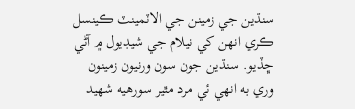سنڌين جي زمينن جي الاٽمينٽ ڪينسل ڪري انھن کي نيلام جي شيڊيول ۾ آڻي ڇڏيو. سنڌين جون سون ورنيون زمينون وري به انھي ئي مرد مٿير سورھيه شھيد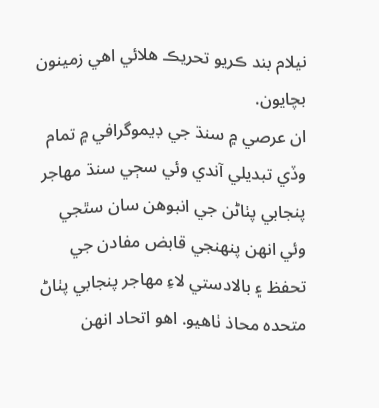نيلام بند ڪريو تحريڪ ھلائي اھي زمينون بچايون.
ان عرصي ۾ سنڌ جي ڊيموگرافي ۾ تمام وڏي تبديلي آندي وئي سڄي سنڌ مھاجر پنجابي پٺاڻن جي انبوھن سان سٿجي وئي انھن پنھنجي قابض مفادن جي تحفظ ۽ بالادستي لاءِ مھاجر پنجابي پٺاڻ متحده محاذ ٺاھيو. اھو اتحاد انھن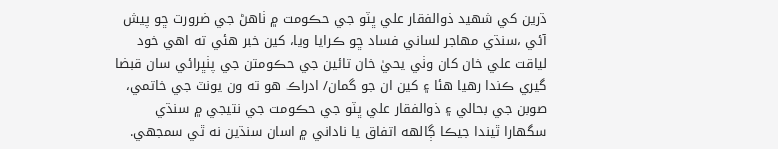ڌرين کي شھيد ذوالفقار علي ڀٽو جي حڪومت ۾ ٺاھڻ جي ضرورت ڇو پيش آئي ،سنڌي مھاجر لساني فساد ڇو ڪرايا ويا، کين خبر ھئي ته اھي خود لياقت علي خان کان وٺي يحيٰ خان تائين جي حڪومتن جي پٺڀرائي سان قبضا گيري ڪندا رھيا ھئا ۽ کين ان جو گمان/ ادراڪ ھو ته ون يونٽ جي خاتمي، صوبن جي بحالي ۽ ذوالفقار علي ڀٽو جي حڪومت جي نتيجي ۾ سنڌي سگھارا ٿيندا جيڪا ڳالھه اتفاق يا ناداني ۾ اسان سنڌين نه ٿي سمجھي.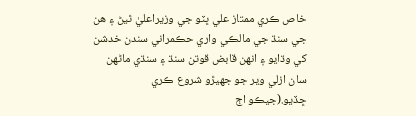خاص ڪري ممتاز علي ڀٽو جي وزيراعليٰ ٿيڻ ۽ ھن جي سنڌ جي مالڪي واري حڪمراني سندن خدشن کي وڌايو ۽ انھن قابض قوتن سنڌ ۽ سنڌي ماڻھن سان ازلي وير جو جھيڙو شروع ڪري ڇڏيو.(جيڪو اڄ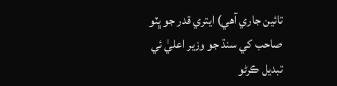تائين جاري آھي) ايتري قدر جو ڀٽو صاحب کي سنڌ جو وزير اعليٰ ئي تبديل ڪرڻو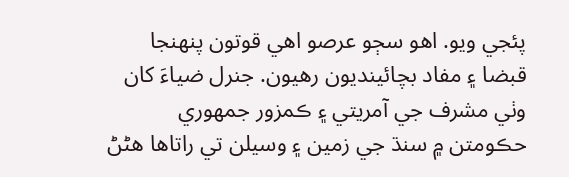پئجي ويو. اھو سڄو عرصو اھي قوتون پنھنجا قبضا ۽ مفاد بچائينديون رھيون. جنرل ضياءَ کان وٺي مشرف جي آمريتي ۽ ڪمزور جمھوري حڪومتن ۾ سنڌ جي زمين ۽ وسيلن تي راتاھا ھڻڻ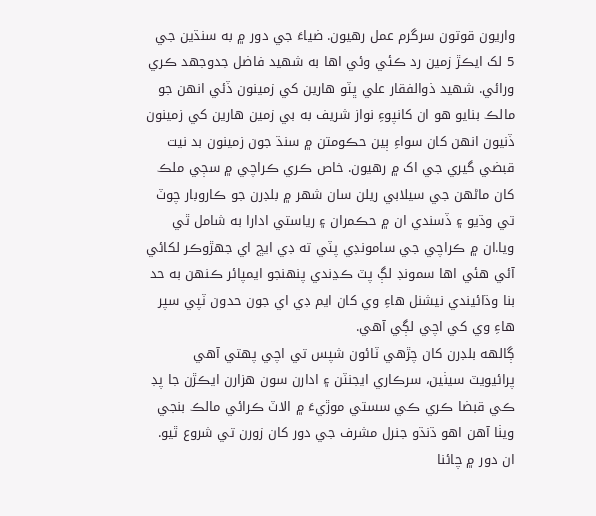واريون قوتون سرگرم عمل رھيون. ضياءَ جي دور ۾ به سنڌين جي 5 لک ايڪڙ زمين رد ڪئي وئي اھا به شھيد فاضل جدوجھد ڪري ورائي. شھيد ذوالفقار علي ڀٽو ھارين کي زمينون ڏئي انھن جو مالڪ بنايو ھو ان کانپوءِ نواز شريف به بي زمين ھارين کي زمينون ڏنيون انھن کان سواءِ ٻين حڪومتن ۾ سنڌ جون زمينون بد نيت قبضي گيري جي اک ۾ رھيون. خاص ڪري ڪراچي ۾ سڄي ملڪ کان ماڻھن جي سيلابي ريلن سان شھر ۾ بلڊرن جو ڪاروبار چوٽ تي وڌيو ۽ ڏسندي ان ۾ حڪمران ۽ رياستي ادارا به شامل ٿي ويا.ان ۾ ڪراچي جي سامونڊي پٽي ته ڊي ايڇ اي جھڙوڪر لکائي آئي ھئي اھا سمونڊ لڳ پٽ ڪڍندي پنھنجو ايمپائر ڪنھن به حد بنا وڌائيندي نيشنل ھاءِ وي کان ايم ڊي اي جون حدون ٽپي سپر ھاءِ وي کي اچي لڳي آھي.
ڳالھه بلڊرن کان چڙھي ٽائون شپس تي اچي پھتي آھي پرائيويٽ سيٺين، سرڪاري ايجنٽن ۽ ادارن سون ھزارن ايڪڙن جا پڊ ڪي قبضا ڪري ڪي سستي موڙيءَ ۾ الاٽ ڪرائي مالڪ بنجي ويٺا آھن اھو ڌنڌو جنرل مشرف جي دور کان زورن تي شروع ٿيو. ان دور ۾ چائنا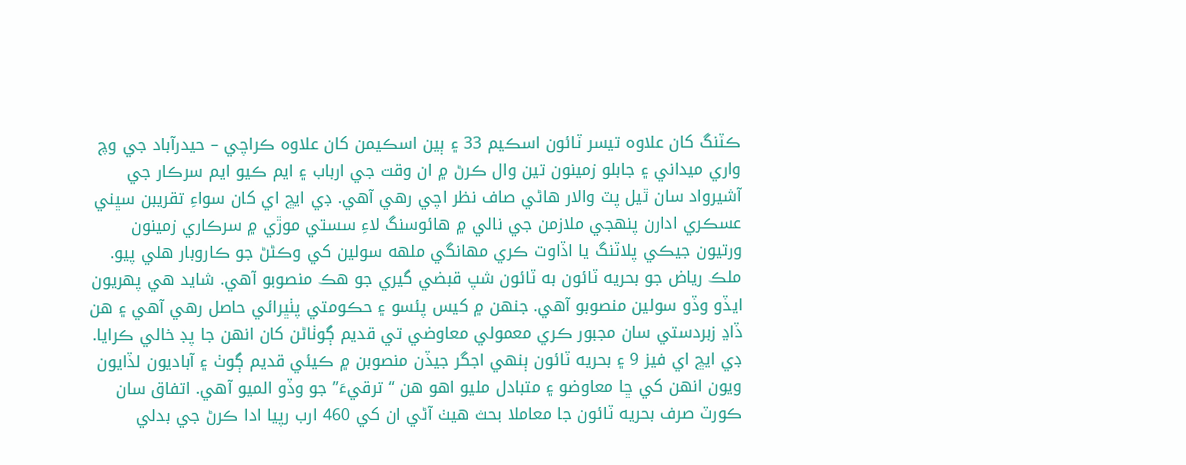ڪٽنگ کان علاوه تيسر ٽائون اسڪيم 33 ۽ ٻين اسڪيمن کان علاوه ڪراچي – حيدرآباد جي وچ واري ميداني ۽ جابلو زمينون تين وال ڪرڻ ۾ ان وقت جي ارباب ۽ ايم ڪيو ايم سرڪار جي آشيرواد سان ٿيل پٽ والار ھاڻي صاف نظر اچي رھي آھي. ڊي ايڇ اي کان سواءِ تقريبن سڀني عسڪري ادارن پنھجي ملازمن جي نالي ۾ ھائوسنگ لاءِ سستي موڙي ۾ سرڪاري زمينون ورتيون جيڪي پلاٽنگ يا اڏاوت ڪري مھانگي ملھه سولين کي وڪڻڻ جو ڪاروبار ھلي پيو. ملڪ رياض جو بحريه ٽائون به ٽائون شپ قبضي گيري جو ھڪ منصوبو آھي. شايد ھي پھريون ايڏو وڏو سولين منصوبو آھي. جنھن ۾ کيس پئسو ۽ حڪومتي پٺڀرائي حاصل رھي آھي ۽ ھن ڏاڍ زبردستي سان مجبور ڪري معمولي معاوضي تي قديم ڳوٺاڻن کان انھن جا پڊ خالي ڪرايا. ڊي ايڇ اي فيز 9 ۽ بحريه ٽائون ٻنھي اجگر جيڏن منصوبن ۾ ڪيئي قديم ڳوٺ ۽ آباديون لڏايون ويون انھن کي ڇا معاوضو ۽ متبادل مليو اھو ھن “ ترقيءَ” جو وڏو الميو آھي. اتفاق سان ڪورٽ صرف بحريه ٽائون جا معاملا بحث ھيٺ آڻي ان کي 460 ارب رپيا ادا ڪرڻ جي بدلي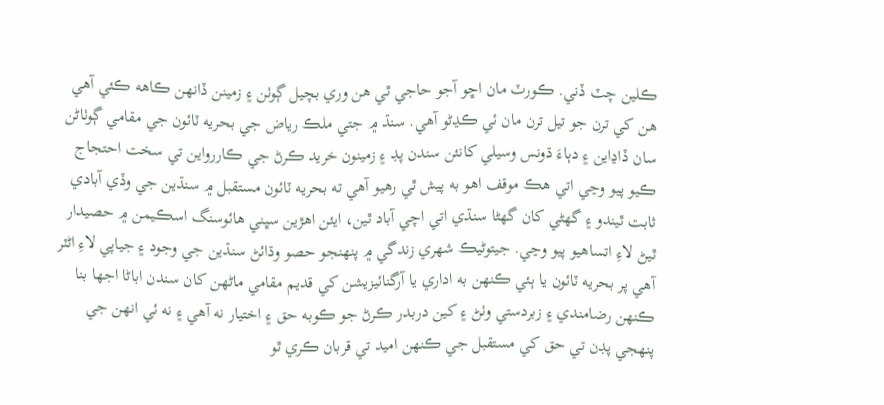ڪلين چٽ ڏني. ڪورٽ مان اڇو آجو حاجي ٿي ھن وري بچيل ڳوٺن ۽ زمينن ڏانھن ڪاھه ڪئي آھي
ھن کي ترن جو تيل ترن مان ئي ڪڍڻو آھي. سنڌ ۾ جتي ملڪ رياض جي بحريه ٽائون جي مقامي ڳوٺاڻن سان ڏاڍاين ۽ دٻاءَ ڌونس وسيلي کانئن سندن پڊ ۽ زمينون خريد ڪرڻ جي ڪاررواين تي سخت احتجاج ڪيو پيو وڃي اتي ھڪ موقف اھو به پيش ٿي رھيو آھي ته بحريه ٽائون مستقبل ۾ سنڌين جي وڏي آبادي ثابت ٿيندو ۽ گھڻي کان گھڻا سنڌي اتي اچي آباد ٿين، ايئن اھڙين سڀني ھائوسنگ اسڪيمن ۾ حصيدار ٿيڻ لاءِ اتساھيو پيو وڃي. جيتوڻيڪ شھري زندگي ۾ پنھنجو حصو وڌائڻ سنڌين جي وجود ۽ جياپي لاءِ اڻٽر آھي پر بحريه ٽائون يا ٻئي ڪنھن به اداري يا آرگنائيزيشن کي قديم مقامي ماڻھن کان سندن اباڻا اجھا بنا ڪنھن رضامندي ۽ زبردستي وٺڻ ۽ کين دربدر ڪرڻ جو ڪوبه حق ۽ اختيار نه آھي ۽ نه ئي انھن جي پنھجي پڊن تي حق کي مستقبل جي ڪنھن اميد تي قربان ڪري ٿو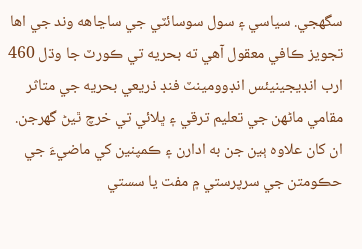سگھجي. سياسي ۽ سول سوسائٽي جي ساڃاهه وند جي اھا تجويز ڪافي معقول آھي ته بحريه تي ڪورٽ جا وڌل 460 ارب انڊيجينيئس انڊوومينٽ فنڊ ذريعي بحريه جي متاثر مقامي ماڻھن جي تعليم ترقي ۽ ڀلائي تي خرچ ٿيڻ گھرجن. ان کان علاوه ٻين جن به ادارن ۽ ڪمپنين کي ماضيءَ جي حڪومتن جي سرپرستي ۾ مفت يا سستي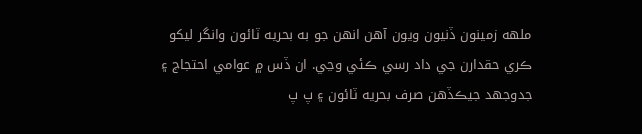ملھه زمينون ڏنيون ويون آھن انھن جو به بحريه ٽائون وانگر ليکو ڪري حقدارن جي داد رسي ڪئي وڃي. ان ڏس ۾ عوامي احتجاج ۽ جدوجھد جيڪڏھن صرف بحريه ٽائون ۽ پ پ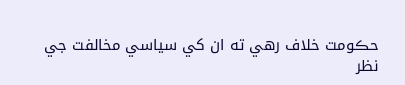حڪومت خلاف رھي ته ان کي سياسي مخالفت جي نظر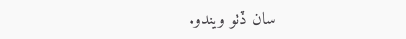سان ڏٺو ويندو.